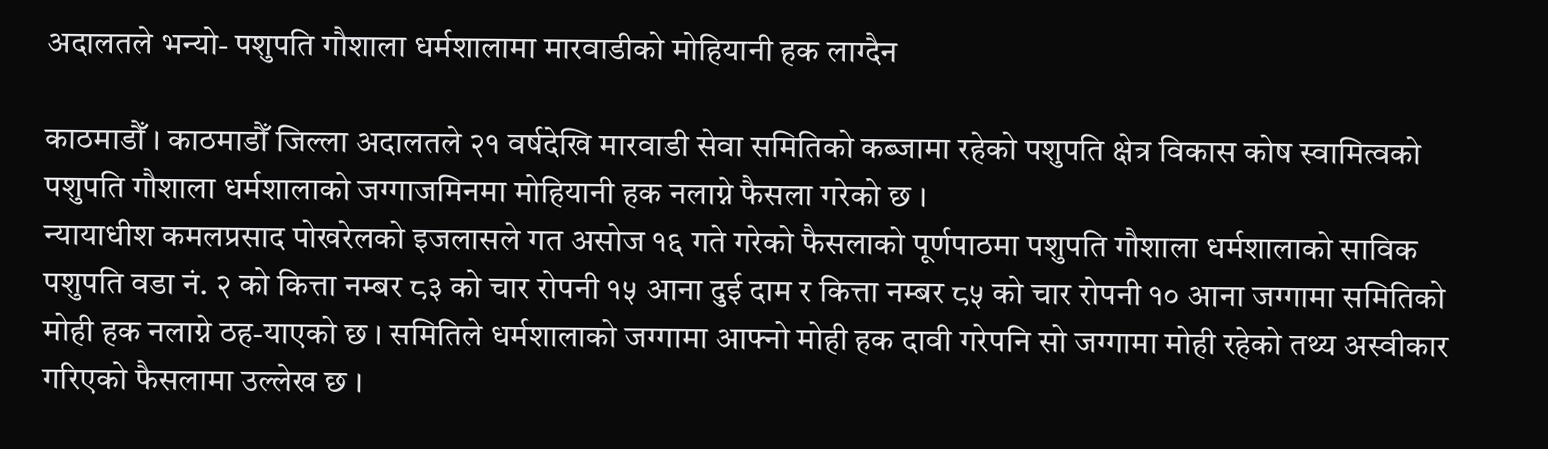अदालतले भन्यो- पशुपति गौशाला धर्मशालामा मारवाडीको मोहियानी हक लाग्दैन

काठमाडौँ । काठमाडौँ जिल्ला अदालतले २१ वर्षदेखि मारवाडी सेवा समितिको कब्जामा रहेको पशुपति क्षेत्र विकास कोष स्वामित्वको पशुपति गौशाला धर्मशालाको जग्गाजमिनमा मोहियानी हक नलाग्ने फैसला गरेको छ ।
न्यायाधीश कमलप्रसाद पोखरेलको इजलासले गत असोज १६ गते गरेको फैसलाको पूर्णपाठमा पशुपति गौशाला धर्मशालाको साविक पशुपति वडा नं. २ को कित्ता नम्बर ८३ को चार रोपनी १५ आना दुई दाम र कित्ता नम्बर ८५ को चार रोपनी १० आना जग्गामा समितिको मोही हक नलाग्ने ठह-याएको छ । समितिले धर्मशालाको जग्गामा आफ्नो मोही हक दावी गरेपनि सो जग्गामा मोही रहेको तथ्य अस्वीकार गरिएको फैसलामा उल्लेख छ ।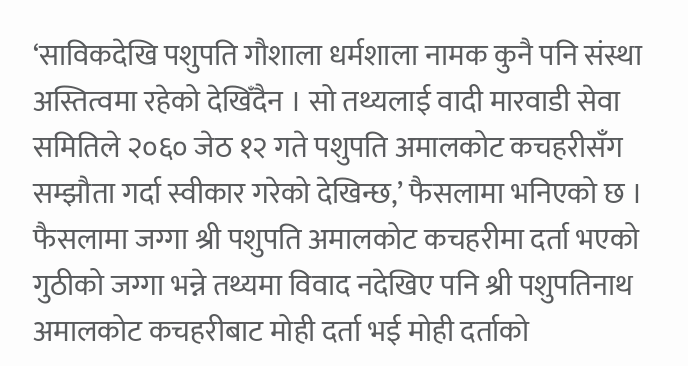‘साविकदेखि पशुपति गौशाला धर्मशाला नामक कुनै पनि संस्था अस्तित्वमा रहेको देखिँदैन । सो तथ्यलाई वादी मारवाडी सेवा समितिले २०६० जेठ १२ गते पशुपति अमालकोट कचहरीसँग सम्झौता गर्दा स्वीकार गरेको देखिन्छ,’ फैसलामा भनिएको छ ।
फैसलामा जग्गा श्री पशुपति अमालकोट कचहरीमा दर्ता भएको गुठीको जग्गा भन्ने तथ्यमा विवाद नदेखिए पनि श्री पशुपतिनाथ अमालकोट कचहरीबाट मोही दर्ता भई मोही दर्ताको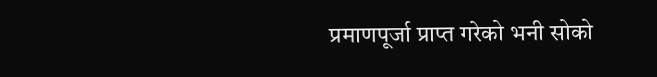प्रमाणपूर्जा प्राप्त गरेको भनी सोको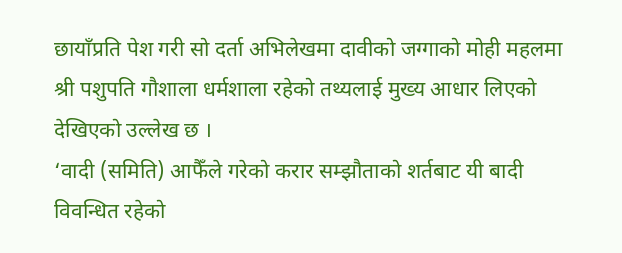छायाँप्रति पेश गरी सो दर्ता अभिलेखमा दावीको जग्गाको मोही महलमा श्री पशुपति गौशाला धर्मशाला रहेको तथ्यलाई मुख्य आधार लिएको देखिएको उल्लेख छ ।
‘वादी (समिति) आफैँले गरेको करार सम्झौताको शर्तबाट यी बादी विवन्धित रहेको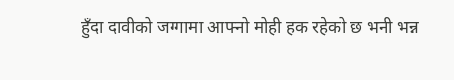हुँदा दावीको जग्गामा आफ्नो मोही हक रहेको छ भनी भन्न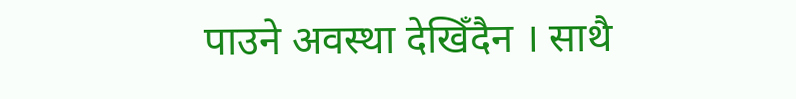पाउने अवस्था देखिँदैन । साथै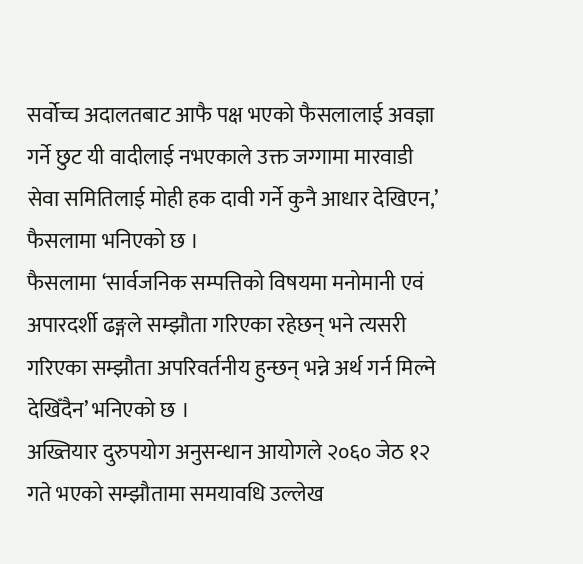सर्वोच्च अदालतबाट आफै पक्ष भएको फैसलालाई अवज्ञा गर्ने छुट यी वादीलाई नभएकाले उक्त जग्गामा मारवाडी सेवा समितिलाई मोही हक दावी गर्ने कुनै आधार देखिएन,’ फैसलामा भनिएको छ ।
फैसलामा ‘सार्वजनिक सम्पत्तिको विषयमा मनोमानी एवं अपारदर्शी ढङ्गले सम्झौता गरिएका रहेछन् भने त्यसरी गरिएका सम्झौता अपरिवर्तनीय हुन्छन् भन्ने अर्थ गर्न मिल्ने देखिँदैन’ भनिएको छ ।
अख्तियार दुरुपयोग अनुसन्धान आयोगले २०६० जेठ १२ गते भएको सम्झौतामा समयावधि उल्लेख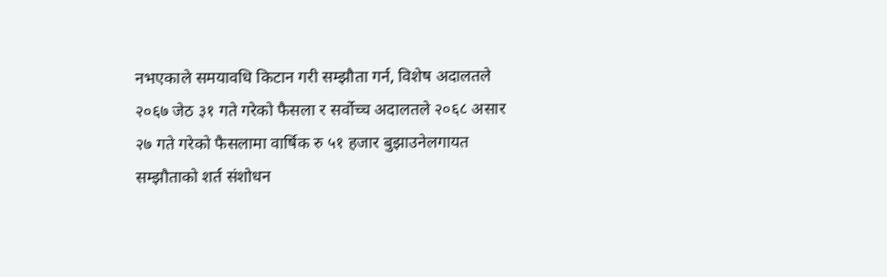नभएकाले समयावधि किटान गरी सम्झौता गर्न, विशेष अदालतले २०६७ जेठ ३१ गते गरेको फैसला र सर्वोच्च अदालतले २०६८ असार २७ गते गरेको फैसलामा वार्षिक रु ५१ हजार बुझाउनेलगायत सम्झौताको शर्त संशोधन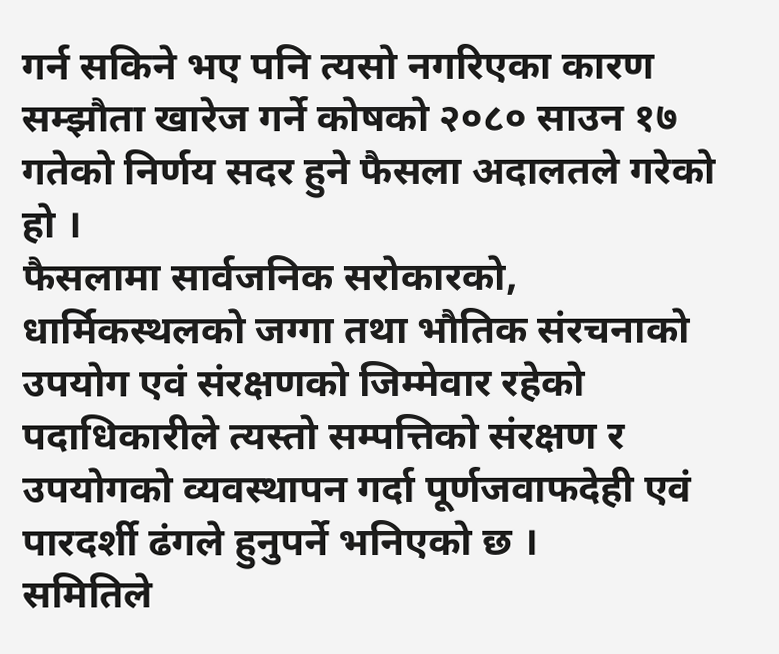गर्न सकिने भए पनि त्यसो नगरिएका कारण सम्झौता खारेज गर्ने कोषको २०८० साउन १७ गतेको निर्णय सदर हुने फैसला अदालतले गरेको हो ।
फैसलामा सार्वजनिक सरोकारको, धार्मिकस्थलको जग्गा तथा भौतिक संरचनाको उपयोग एवं संरक्षणको जिम्मेवार रहेको पदाधिकारीले त्यस्तो सम्पत्तिको संरक्षण र उपयोगको व्यवस्थापन गर्दा पूर्णजवाफदेही एवं पारदर्शी ढंगले हुनुपर्ने भनिएको छ ।
समितिले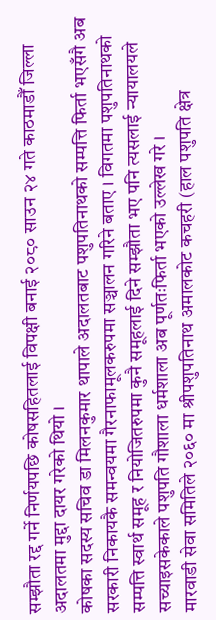सम्झौता रद्द गर्ने निर्णयपछि कोषसहितलाई विपक्षी बनाई २०८० साउन २४ गते काठमाडौँ जिल्ला अदालतमा मुद्दा दायर गरेको थियो ।
कोषका सदस्य सचिव डा मिलनकुमार थापाले अदालतबाट पशुपतिनाथको सम्पत्ति फिर्ता भएसँगै अब सरकारी निकायकै समन्वयमा गैरनाफामूलकरुपमा सञ्चालन गरिने बताए । विगतमा पशुपतिनाथको सम्पत्ति स्वार्थ समूह र नियोजितरुपमा कुनै समूहलाई दिने सम्झौता भए पनि त्यसलाई न्यायालयले सच्याइसकेकाले पशुपति गौशाला धर्मशाला अब पूर्णतःफिर्ता भएको उल्लेख गरे ।
मारवाडी सेवा समितिले २०६० मा श्रीपशुपतिनाथ अमालकोट कचहरी (हाल पशुपति क्षेत्र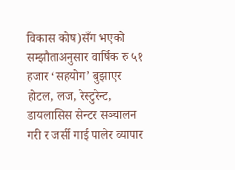विकास कोष)सँग भएको सम्झौताअनुसार वार्षिक रु ५१ हजार ‘सहयोग’ बुझाएर होटल, लज, रेस्टुरेन्ट, डायलासिस सेन्टर सञ्चालन गरी र जर्सी गाई पालेर व्यापार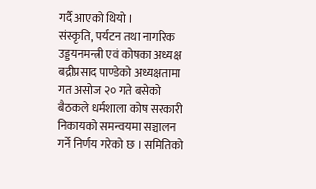गर्दै आएको थियो ।
संस्कृति, पर्यटन तथा नागरिक उड्डयनमन्त्री एवं कोषका अध्यक्ष बद्रीप्रसाद पाण्डेको अध्यक्षतामा गत असोज २० गते बसेको बैठकले धर्मशाला कोष सरकारी निकायको समन्वयमा सञ्चालन गर्ने निर्णय गरेको छ । समितिको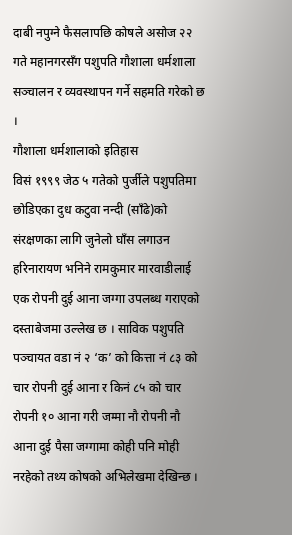दाबी नपुग्ने फैसलापछि कोषले असोज २२ गते महानगरसँग पशुपति गौशाला धर्मशाला सञ्चालन र व्यवस्थापन गर्ने सहमति गरेको छ ।
गौशाला धर्मशालाको इतिहास
विसं १९९९ जेठ ५ गतेको पुर्जीले पशुपतिमा छोडिएका दुध कटुवा नन्दी (साँढे)को संरक्षणका लागि जुनेलो घाँस लगाउन हरिनारायण भनिने रामकुमार मारवाडीलाई एक रोपनी दुई आना जग्गा उपलब्ध गराएको दस्ताबेजमा उल्लेख छ । साविक पशुपति पञ्चायत वडा नं २ ‘क’ को कित्ता नं ८३ को चार रोपनी दुई आना र किनं ८५ को चार रोपनी १० आना गरी जम्मा नौ रोपनी नौ आना दुई पैसा जग्गामा कोही पनि मोही नरहेको तथ्य कोषको अभिलेखमा देखिन्छ ।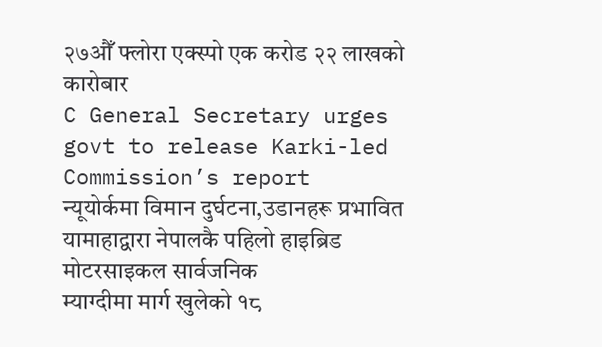२७औँ फ्लोरा एक्स्पो एक करोड २२ लाखको कारोबार
C General Secretary urges govt to release Karki-led Commission’s report
न्यूयोर्कमा विमान दुर्घटना,उडानहरू प्रभावित
यामाहाद्वारा नेपालकै पहिलो हाइब्रिड मोटरसाइकल सार्वजनिक
म्याग्दीमा मार्ग खुलेको १८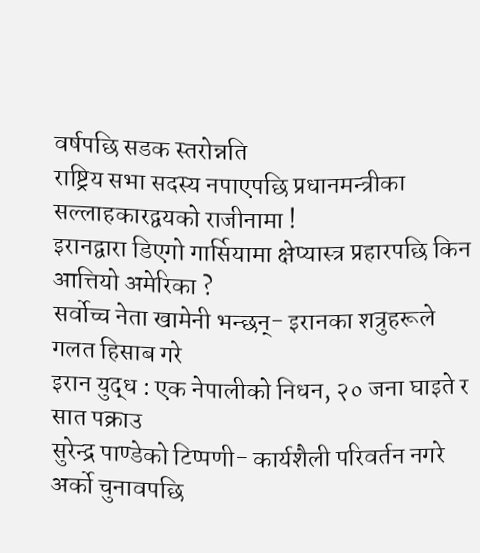वर्षपछि सडक स्तरोन्नति
राष्ट्रिय सभा सदस्य नपाएपछि प्रधानमन्त्रीका सल्लाहकारद्वयको राजीनामा !
इरानद्वारा डिएगो गार्सियामा क्षेप्यास्त्र प्रहारपछि किन आत्तियो अमेरिका ?
सर्वोच्च नेता खामेनी भन्छन्- इरानका शत्रुहरूले गलत हिसाब गरे
इरान युद्ध : एक नेपालीको निधन, २० जना घाइते र सात पक्राउ
सुरेन्द्र पाण्डेको टिप्पणी- कार्यशैली परिवर्तन नगरे अर्को चुनावपछि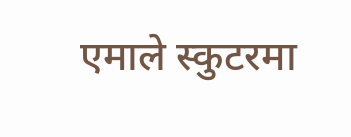एमाले स्कुटरमा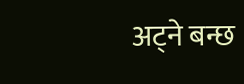अट्ने बन्छ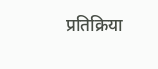प्रतिक्रिया